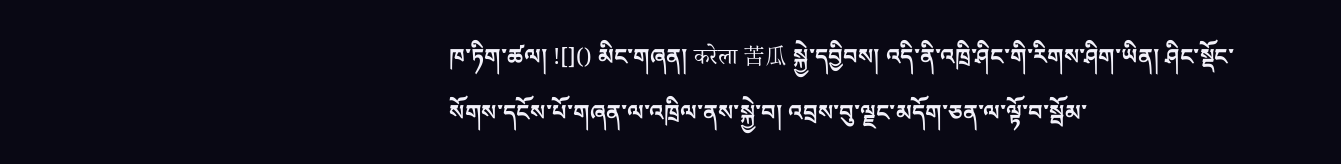ཁ་ཏིག་ཚལ། ![]() མིང་གཞན། करेला 苦瓜 སྐྱེ་དབྱིབས། འདི་ནི་འཁྲི་ཤིང་གི་རིགས་ཤིག་ཡིན། ཤིང་སྡོང་སོགས་དངོས་པོ་གཞན་ལ་འཁྲིལ་ནས་སྐྱེ་བ། འབྲས་བུ་ལྗང་མདོག་ཅན་ལ་ལྟོ་བ་སྦོམ་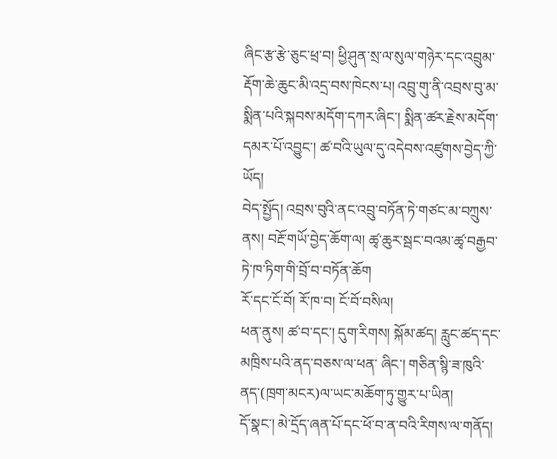ཞིང་རྩ་རྩེ་ཅུང་ཕྲ་བ། ཕྱི་ཤུན་སྲ་ལ་སུལ་གཉེར་དང་འབྲུམ་རྡོག་ཆེ་ཆུང་མི་འདྲ་བས་ཁེངས་པ། འབྲུ་གུ་ནི་འབྲས་བུ་མ་སྨིན་པའི་སྐབས་མདོག་དཀར་ཞིང་། སྨིན་ཚར་རྗེས་མདོག་དམར་པོ་འབྱུང་། ཚ་བའི་ཡུལ་དུ་འདེབས་འཛུགས་བྱེད་ཀྱི་ཡོད།
བེད་སྤྱོད། འབྲས་བུའི་ནང་འབྲུ་བཏོན་ཏེ་གཙང་མ་བཀྲུས་ནས། བརྔོ་གཡོ་བྱེད་ཆོག་ལ། ཚྭ་ཆུར་སྦང་བའམ་ཚྭ་བརྒྱབ་ཏེ་ཁ་ཏིག་གི་བྲོ་བ་བཏོན་ཆོག
རོ་དང་ངོ་བོ། རོ་ཁ་བ། ངོ་བོ་བསིལ།
ཕན་ནུས། ཚ་བ་དང་། དུག་རིགས། སྐོམ་ཚད། རླུང་ཚད་དང་མཁྲིས་པའི་ནད་བཅས་ལ་ཕན་ ཞིང་། གཅིན་སྙི་ཟ་ཁུའི་ནད་(ཁྲག་མངར)ལ་ཡང་མཆོག་ཏུ་གྱུར་པ་ཡིན།
དོ་སྣང་། མེ་དྲོད་ཞན་པོ་དང་ཕོ་བ་ན་བའི་རིགས་ལ་གནོད།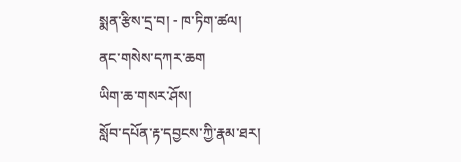སྨན་རྩིས་དྲ་བ། - ཁ་ཏིག་ཚལ།
ནང་གསེས་དཀར་ཆག
ཡིག་ཆ་གསར་ཤོས།
སློབ་དཔོན་རྟ་དབྱངས་ཀྱི་རྣམ་ཐར།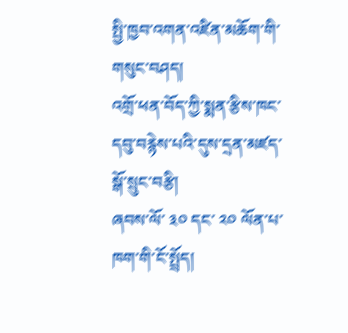སྤྱི་ཁྱབ་འགན་འཛིན་མཆོག་གི་གསུང་བཤད།
འགྲོ་ཕན་བོད་ཀྱི་སྨན་རྩིས་ཁང་དབུ་བརྙེས་པའི་དུས་དྲན་མཛད་སྒོ་སྲུང་བརྩི།
ཞབས་ལོ་ ༣༠ དང་ ༢༠ ལོན་པ་ཁག་གི་ངོ་སྤྲོད།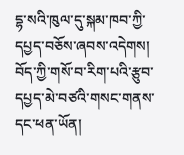དྷ་སའི་ཁུལ་དུ་སྐམ་ཁབ་ཀྱི་དཔྱད་བཅོས་ཞབས་འདེགས།
བོད་ཀྱི་གསོ་བ་རིག་པའི་རྩུབ་དཔྱད་མེ་བཙའི་གསང་གནས་དང་ཕན་ཡོན།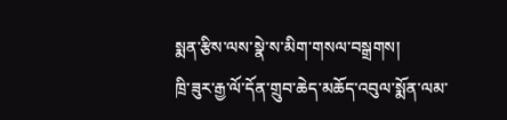སྨན་རྩིས་ལས་སྣེ་ས་མིག་གསལ་བསྒྲགས།
ཁྲི་ཟུར་རྒྱ་ལོ་དོན་གྲུབ་ཆེད་མཆོད་འབུལ་སྨོན་ལམ་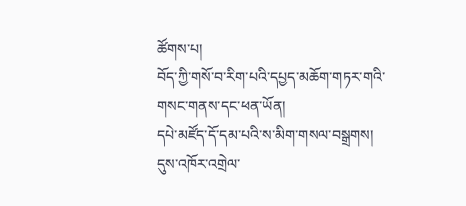ཚོགས་པ།
བོད་ཀྱི་གསོ་བ་རིག་པའི་དཔྱད་མཆོག་གཏར་གའི་གསང་གནས་དང་ཕན་ཡོན།
དཔེ་མཛོད་དོ་དམ་པའི་ས་མིག་གསལ་བསྒྲགས།
དུས་འཁོར་འགྲེལ་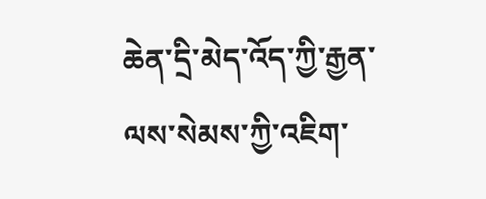ཆེན་དྲི་མེད་འོད་ཀྱི་རྒྱན་ལས་སེམས་ཀྱི་འཇིག་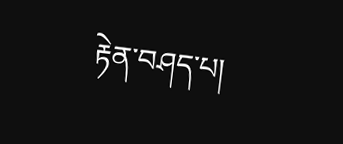རྟེན་བཤད་པ།